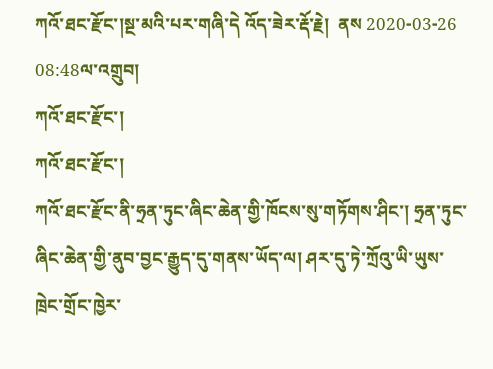ཀའོ་ཐང་རྫོང་།སྔ་མའི་པར་གཞི་དེ འོད་ཟེར་རྡོ་རྗེ།  ནས 2020-03-26 08:48ལ་འགྲུབ།
ཀའོ་ཐང་རྫོང་།
ཀའོ་ཐང་རྫོང་།
ཀའོ་ཐང་རྫོང་ནི་ཧྲན་ཏུང་ཞིང་ཆེན་གྱི་ཁོངས་སུ་གཏོགས་ཤིང་། ཧྲན་ཏུང་ཞིང་ཆེན་གྱི་ནུབ་བྱང་རྒྱུད་དུ་གནས་ཡོད་ལ། ཤར་དུ་ཏེ་ཀྲོའུ་ཡི་ཡུས་ཁྲེང་གྲོང་ཁྱེར་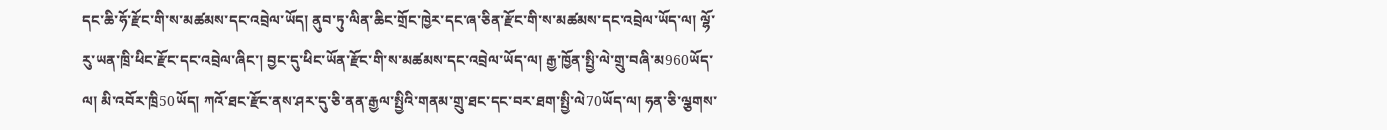དང་ཆི་ཧོ་རྫོང་གི་ས་མཚམས་དང་འབྲེལ་ཡོད། ནུབ་ཏུ་ལིན་ཆིང་གྲོང་ཁྱེར་དང་ཞ་ཅིན་རྫོང་གི་ས་མཚམས་དང་འབྲེལ་ཡོད་ལ། ལྷོ་རུ་ཡན་ཁྲི་ཕིང་རྫོང་དང་འབྲེལ་ཞིང་། བྱང་དུ་ཕིང་ཡོན་རྫོང་གི་ས་མཚམས་དང་འབྲེལ་ཡོད་ལ། རྒྱ་ཁྱོན་སྤྱི་ལེ་གྲུ་བཞི་མ960ཡོད་ལ། མི་འབོར་ཁྲི50ཡོད། ཀའོ་ཐང་རྫོང་ནས་ཤར་དུ་ཅི་ནན་རྒྱལ་སྤྱིའི་གནམ་གྲུ་ཐང་དང་བར་ཐག་སྤྱི་ལེ70ཡོད་ལ། ཧན་ཅི་ལྕགས་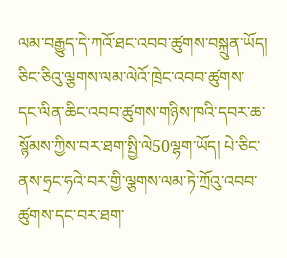ལམ་བརྒྱུད་དེ་ཀའོ་ཐང་འབབ་ཚུགས་བསྐྲུན་ཡོད། ཅིང་ཅིའུ་ལྕགས་ལམ་ལེའོ་ཁྲེང་འབབ་ཚུགས་དང་ལིན་ཆིང་འབབ་ཚུགས་གཉིས་ཁའི་དབར་ཆ་སྙོམས་ཀྱིས་བར་ཐག་སྤྱི་ལེ50ལྷག་ཡོད། པེ་ཅིང་ནས་ཧྲང་ཧའེ་བར་གྱི་ལྕགས་ལམ་ཏེ་ཀྲོའུ་འབབ་ཚུགས་དང་བར་ཐག་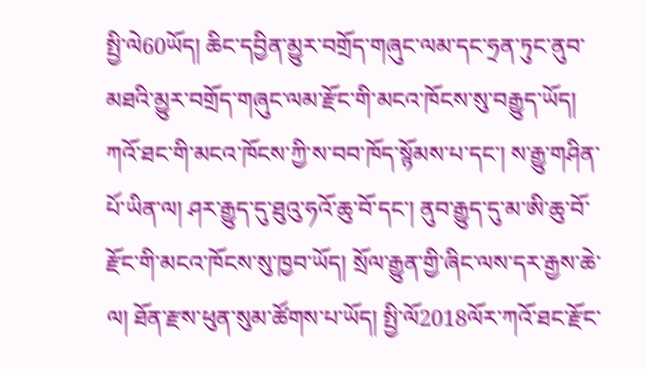སྤྱི་ལེ60ཡོད། ཆིང་དབྱིན་མྱུར་བགྲོད་གཞུང་ལམ་དང་ཧྲན་ཏུང་ནུབ་མཐའི་མྱུར་བགྲོད་གཞུང་ལམ་རྫོང་གི་མངའ་ཁོངས་སུ་བརྒྱུད་ཡོད། ཀའོ་ཐང་གི་མངའ་ཁོངས་ཀྱི་ས་བབ་ཁོད་སྙོམས་པ་དང་། ས་རྒྱུ་གཤིན་པོ་ཡིན་ལ། ཤར་རྒྱུད་དུ་ཐུའུ་ཧའོ་ཆུ་བོ་དང་། ནུབ་རྒྱུད་དུ་མ་ཨི་ཆུ་བོ་རྫོང་གི་མངའ་ཁོངས་སུ་ཁྱབ་ཡོད། སྲོལ་རྒྱུན་གྱི་ཞིང་ལས་དར་རྒྱས་ཆེ་ལ། ཐོན་རྫས་ཕུན་སུམ་ཚོགས་པ་ཡོད། སྤྱི་ལོ2018ལོར་ཀའོ་ཐང་རྫོང་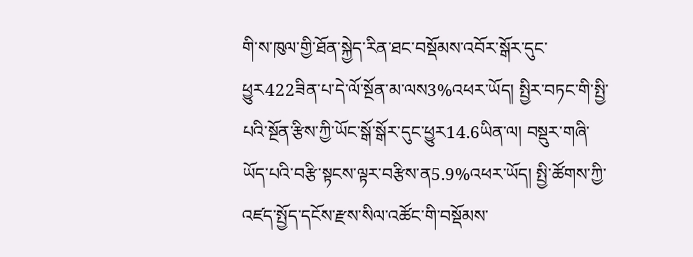གི་ས་ཁུལ་གྱི་ཐོན་སྐྱེད་རིན་ཐང་བསྡོམས་འབོར་སྒོར་དུང་ཕྱུར422ཟིན་པ་དེ་ལོ་སྔོན་མ་ལས3%འཕར་ཡོད། སྤྱིར་བཏང་གི་སྤྱི་པའི་སྔོན་རྩིས་ཀྱི་ཡོང་སྒོ་སྒོར་དུང་ཕྱུར14.6ཡིན་ལ། བསྡུར་གཞི་ཡོད་པའི་བརྩི་སྟངས་ལྟར་བརྩིས་ན5.9%འཕར་ཡོད། སྤྱི་ཚོགས་ཀྱི་འཛད་སྤྱོད་དངོས་རྫས་སིལ་འཚོང་གི་བསྡོམས་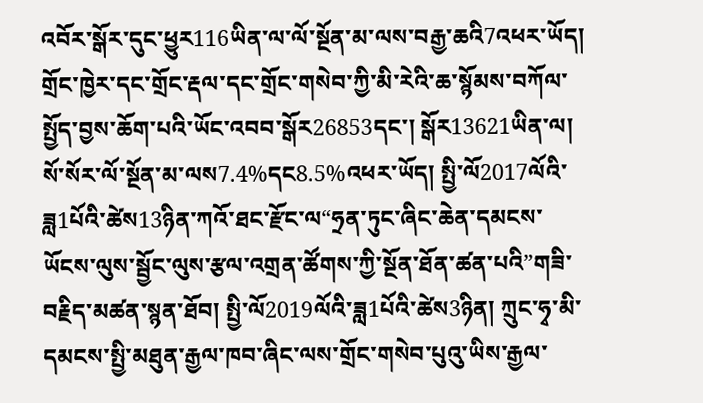འབོར་སྒོར་དུང་ཕྱུར116ཡིན་ལ་ལོ་སྔོན་མ་ལས་བརྒྱ་ཆའི7འཕར་ཡོད། གྲོང་ཁྱེར་དང་གྲོང་རྡལ་དང་གྲོང་གསེབ་ཀྱི་མི་རེའི་ཆ་སྙོམས་བཀོལ་སྤྱོད་བྱས་ཆོག་པའི་ཡོང་འབབ་སྒོར26853དང་། སྒོར13621ཡིན་ལ། སོ་སོར་ལོ་སྔོན་མ་ལས7.4%དང8.5%འཕར་ཡོད། སྤྱི་ལོ2017ལོའི་ཟླ1པོའི་ཚེས13ཉིན་ཀའོ་ཐང་རྫོང་ལ“ཧྲན་ཏུང་ཞིང་ཆེན་དམངས་ཡོངས་ལུས་སྦྱོང་ལུས་རྩལ་འགྲན་ཚོགས་ཀྱི་སྔོན་ཐོན་ཚན་པའི”གཟི་བརྗིད་མཚན་སྙན་ཐོབ། སྤྱི་ལོ2019ལོའི་ཟླ1པོའི་ཚེས3ཉིན། ཀྲུང་ཧྭ་མི་དམངས་སྤྱི་མཐུན་རྒྱལ་ཁབ་ཞིང་ལས་གྲོང་གསེབ་པུའུ་ཡིས་རྒྱལ་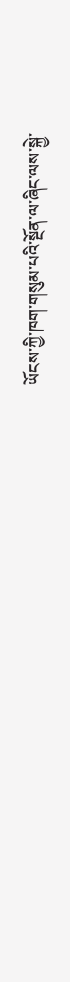ཡོངས་ཀྱི་ཁག་གསུམ་པའི་སྔོན་ལ་ཞིང་ལས་སྐྱེ་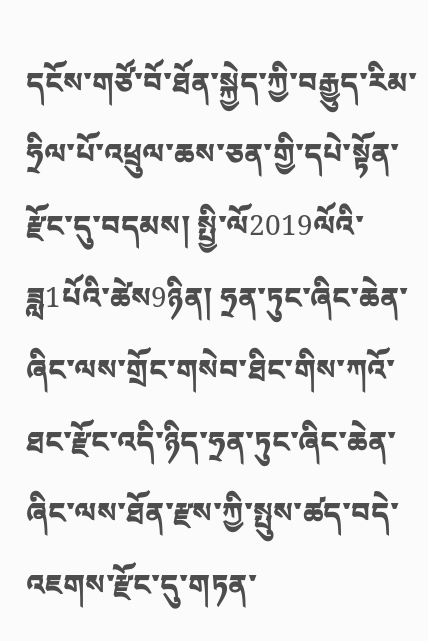དངོས་གཙོ་བོ་ཐོན་སྐྱེད་ཀྱི་བརྒྱུད་རིམ་ཧྲིལ་པོ་འཕྲུལ་ཆས་ཅན་གྱི་དཔེ་སྟོན་རྫོང་དུ་བདམས། སྤྱི་ལོ2019ལོའི་ཟླ1པོའི་ཚེས9ཉིན། ཧྲན་ཏུང་ཞིང་ཆེན་ཞིང་ལས་གྲོང་གསེབ་ཐིང་གིས་ཀའོ་ཐང་རྫོང་འདི་ཉིད་ཧྲན་ཏུང་ཞིང་ཆེན་ཞིང་ལས་ཐོན་རྫས་ཀྱི་སྤུས་ཚད་བདེ་འཇགས་རྫོང་དུ་གཏན་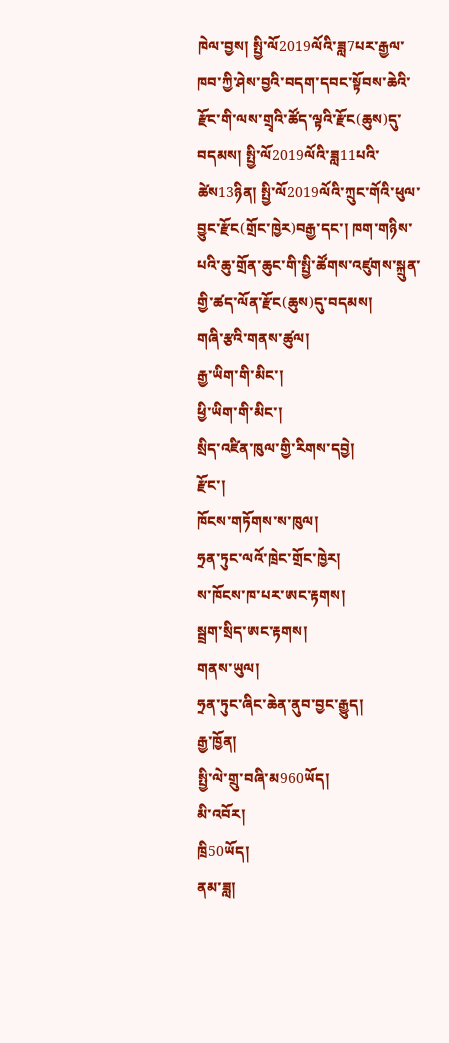ཁེལ་བྱས། སྤྱི་ལོ2019ལོའི་ཟླ7པར་རྒྱལ་ཁབ་ཀྱི་ཤེས་བྱའི་བདག་དབང་སྟོབས་ཆེའི་རྫོང་གི་ལས་གྲྭའི་ཚོད་ལྟའི་རྫོང(ཆུས)དུ་བདམས། སྤྱི་ལོ2019ལོའི་ཟླ11པའི་ཚེས13ཉིན། སྤྱི་ལོ2019ལོའི་ཀྲུང་གོའི་ཕུལ་བྱུང་རྫོང(གྲོང་ཁྱེར)བརྒྱ་དང་། ཁག་གཉིས་པའི་ཆུ་གྲོན་ཆུང་གི་སྤྱི་ཚོགས་འཛུགས་སྐྲུན་གྱི་ཚད་ལོན་རྫོང(ཆུས)དུ་བདམས།
གཞི་རྩའི་གནས་ཚུལ།
རྒྱ་ཡིག་གི་མིང་།
ཕྱི་ཡིག་གི་མིང་།
སྲིད་འཛིན་ཁུལ་གྱི་རིགས་དབྱེ།
རྫོང་།
ཁོངས་གཏོགས་ས་ཁུལ།
ཧྲན་ཏུང་ལའོ་ཁྲེང་གྲོང་ཁྱེར།
ས་ཁོངས་ཁ་པར་ཨང་རྟགས།
སྦྲག་སྲིད་ཨང་རྟགས།
གནས་ཡུལ།
ཧྲན་ཏུང་ཞིང་ཆེན་ནུབ་བྱང་རྒྱུད།
རྒྱ་ཁྱོན།
སྤྱི་ལེ་གྲུ་བཞི་མ960ཡོད།
མི་འབོར།
ཁྲི50ཡོད།
ནམ་ཟླ།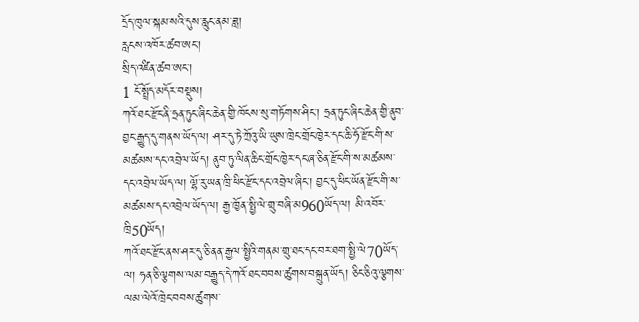དྲོད་ཁུལ་སྐམ་སའི་དུས་རླུང་ནམ་ཟླ།
རླངས་འཁོར་ཚབ་ཨང་།
སྲིད་འཛིན་ཚབ་ཨང་།
1 ངོ་སྤྲོད་མདོར་བསྡུས།
ཀའོ་ཐང་རྫོང་ནི་ཧྲན་ཏུང་ཞིང་ཆེན་གྱི་ཁོངས་སུ་གཏོགས་ཤིང་། ཧྲན་ཏུང་ཞིང་ཆེན་གྱི་ནུབ་བྱང་རྒྱུད་དུ་གནས་ཡོད་ལ། ཤར་དུ་ཏེ་ཀྲོའུ་ཡི་ཡུས་ཁྲེང་གྲོང་ཁྱེར་དང་ཆི་ཧོ་རྫོང་གི་ས་མཚམས་དང་འབྲེལ་ཡོད། ནུབ་ཏུ་ལིན་ཆིང་གྲོང་ཁྱེར་དང་ཞ་ཅིན་རྫོང་གི་ས་མཚམས་དང་འབྲེལ་ཡོད་ལ། ལྷོ་རུ་ཡན་ཁྲི་ཕིང་རྫོང་དང་འབྲེལ་ཞིང་། བྱང་དུ་ཕིང་ཡོན་རྫོང་གི་ས་མཚམས་དང་འབྲེལ་ཡོད་ལ། རྒྱ་ཁྱོན་སྤྱི་ལེ་གྲུ་བཞི་མ960ཡོད་ལ། མི་འབོར་ཁྲི50ཡོད།
ཀའོ་ཐང་རྫོང་ནས་ཤར་དུ་ཅི་ནན་རྒྱལ་སྤྱིའི་གནམ་གྲུ་ཐང་དང་བར་ཐག་སྤྱི་ལེ70ཡོད་ལ། ཧན་ཅི་ལྕགས་ལམ་བརྒྱུད་དེ་ཀའོ་ཐང་བབས་ཚུགས་བསྐྲུན་ཡོད། ཅིང་ཅིའུ་ལྕགས་ལམ་ལེའོ་ཁྲེང་བབས་ཚུགས་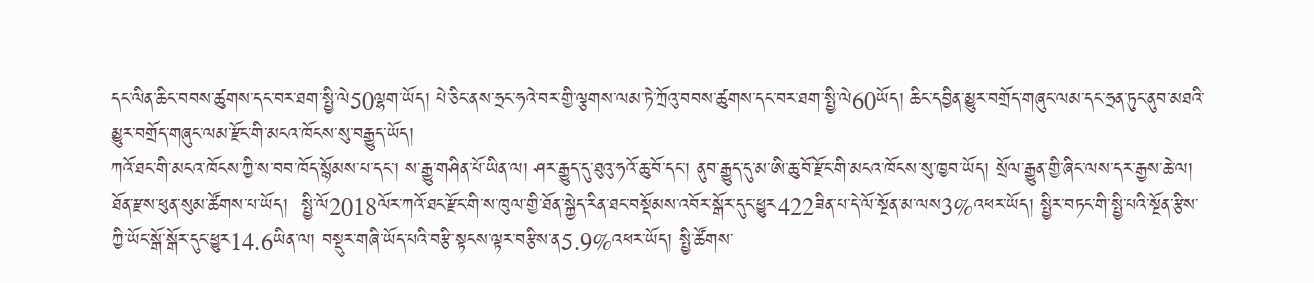དང་ལིན་ཆིང་བབས་ཚུགས་དང་བར་ཐག་སྤྱི་ལེ50ལྷག་ཡོད། པེ་ཅིང་ནས་ཧྲང་ཧའེ་བར་གྱི་ལྕགས་ལམ་ཏེ་ཀྲོའུ་བབས་ཚུགས་དང་བར་ཐག་སྤྱི་ལེ60ཡོད། ཆིང་དབྱིན་མྱུར་བགྲོད་གཞུང་ལམ་དང་ཧྲན་ཏུང་ནུབ་མཐའི་མྱུར་བགྲོད་གཞུང་ལམ་རྫོང་གི་མངའ་ཁོངས་སུ་བརྒྱུད་ཡོད།
ཀའོ་ཐང་གི་མངའ་ཁོངས་ཀྱི་ས་བབ་ཁོད་སྙོམས་པ་དང་། ས་རྒྱུ་གཤིན་པོ་ཡིན་ལ། ཤར་རྒྱུད་དུ་ཐུའུ་ཧའོ་ཆུ་བོ་དང་། ནུབ་རྒྱུད་དུ་མ་ཨི་ཆུ་བོ་རྫོང་གི་མངའ་ཁོངས་སུ་ཁྱབ་ཡོད། སྲོལ་རྒྱུན་གྱི་ཞིང་ལས་དར་རྒྱས་ཆེ་ལ། ཐོན་རྫས་ཕུན་སུམ་ཚོགས་པ་ཡོད།  སྤྱི་ལོ2018ལོར་ཀའོ་ཐང་རྫོང་གི་ས་ཁུལ་གྱི་ཐོན་སྐྱེད་རིན་ཐང་བསྡོམས་འབོར་སྒོར་དུང་ཕྱུར422ཟིན་པ་དེ་ལོ་སྔོན་མ་ལས3%འཕར་ཡོད། སྤྱིར་བཏང་གི་སྤྱི་པའི་སྔོན་རྩིས་ཀྱི་ཡོང་སྒོ་སྒོར་དུང་ཕྱུར14.6ཡིན་ལ། བསྡུར་གཞི་ཡོད་པའི་བརྩི་སྟངས་ལྟར་བརྩིས་ན5.9%འཕར་ཡོད། སྤྱི་ཚོགས་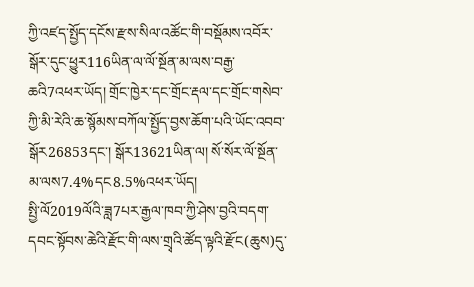ཀྱི་འཛད་སྤྱོད་དངོས་རྫས་སིལ་འཚོང་གི་བསྡོམས་འབོར་སྒོར་དུང་ཕྱུར116ཡིན་ལ་ལོ་སྔོན་མ་ལས་བརྒྱ་ཆའི7འཕར་ཡོད། གྲོང་ཁྱེར་དང་གྲོང་རྡལ་དང་གྲོང་གསེབ་ཀྱི་མི་རེའི་ཆ་སྙོམས་བཀོལ་སྤྱོད་བྱས་ཆོག་པའི་ཡོང་འབབ་སྒོར26853དང་། སྒོར13621ཡིན་ལ། སོ་སོར་ལོ་སྔོན་མ་ལས7.4%དང8.5%འཕར་ཡོད།
སྤྱི་ལོ2019ལོའི་ཟླ7པར་རྒྱལ་ཁབ་ཀྱི་ཤེས་བྱའི་བདག་དབང་སྟོབས་ཆེའི་རྫོང་གི་ལས་གྲྭའི་ཚོད་ལྟའི་རྫོང(ཆུས)དུ་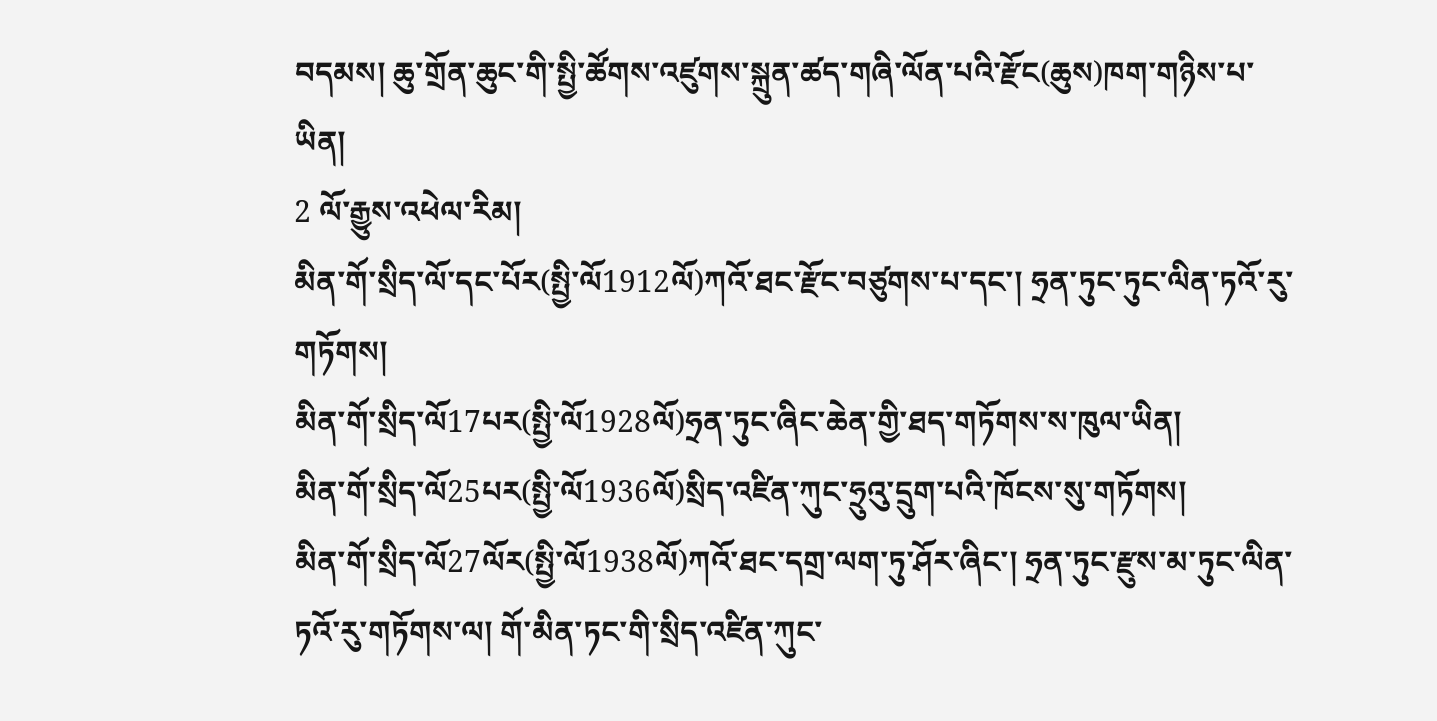བདམས། ཆུ་གྲོན་ཆུང་གི་སྤྱི་ཚོགས་འཛུགས་སྐྲུན་ཚད་གཞི་ལོན་པའི་རྫོང(ཆུས)ཁག་གཉིས་པ་ཡིན།
2 ལོ་རྒྱུས་འཕེལ་རིམ།
མིན་གོ་སྲིད་ལོ་དང་པོར(སྤྱི་ལོ1912ལོ)ཀའོ་ཐང་རྫོང་བཙུགས་པ་དང་། ཧྲན་ཏུང་ཏུང་ལིན་ཏའོ་རུ་གཏོགས།
མིན་གོ་སྲིད་ལོ17པར(སྤྱི་ལོ1928ལོ)ཧྲན་ཏུང་ཞིང་ཆེན་གྱི་ཐད་གཏོགས་ས་ཁུལ་ཡིན།
མིན་གོ་སྲིད་ལོ25པར(སྤྱི་ལོ1936ལོ)སྲིད་འཛིན་ཀུང་ཧྲུའུ་དྲུག་པའི་ཁོངས་སུ་གཏོགས།
མིན་གོ་སྲིད་ལོ27ལོར(སྤྱི་ལོ1938ལོ)ཀའོ་ཐང་དགྲ་ལག་ཏུ་ཤོར་ཞིང་། ཧྲན་ཏུང་རྫུས་མ་ཏུང་ལིན་ཏའོ་རུ་གཏོགས་ལ། གོ་མིན་ཏང་གི་སྲིད་འཛིན་ཀུང་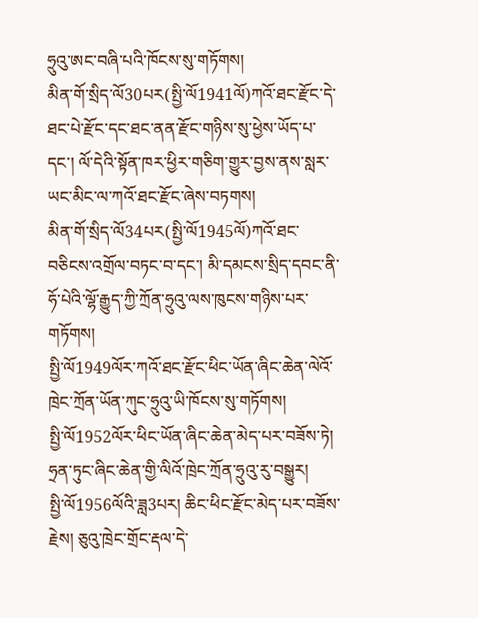ཧྲུའུ་ཨང་བཞི་པའི་ཁོངས་སུ་གཏོགས།
མིན་གོ་སྲིད་ལོ30པར(སྤྱི་ལོ1941ལོ)ཀའོ་ཐང་རྫོང་དེ་ཐང་པེ་རྫོང་དང་ཐང་ནན་རྫོང་གཉིས་སུ་ཕྱེས་ཡོད་པ་དང་། ལོ་དེའི་སྟོན་ཁར་ཕྱིར་གཅིག་གྱུར་བྱས་ནས་སླར་ཡང་མིང་ལ་ཀའོ་ཐང་རྫོང་ཞེས་བཏགས།
མིན་གོ་སྲིད་ལོ34པར(སྤྱི་ལོ1945ལོ)ཀའོ་ཐང་བཅིངས་འགྲོལ་བཏང་བ་དང་། མི་དམངས་སྲིད་དབང་ནི་ཧོ་པེའི་ལྷོ་རྒྱུད་ཀྱི་ཀྲོན་ཧྲུའུ་ལས་ཁུངས་གཉིས་པར་གཏོགས།
སྤྱི་ལོ1949ལོར་ཀའོ་ཐང་རྫོང་ཕིང་ཡོན་ཞིང་ཆེན་ལེའོ་ཁྲེང་ཀྲོན་ཡོན་ཀུང་ཧྲུའུ་ཡི་ཁོངས་སུ་གཏོགས།
སྤྱི་ལོ1952ལོར་ཕིང་ཡོན་ཞིང་ཆེན་མེད་པར་བཟོས་ཏེ། ཧྲན་ཏུང་ཞིང་ཆེན་གྱི་ལིའོ་ཁྲེང་ཀྲོན་ཧྲུའུ་རུ་བསྒྱུར།
སྤྱི་ལོ1956ལོའི་ཟླ3པར། ཆིང་ཕིང་རྫོང་མེད་པར་བཟོས་རྗེས། ཅུའུ་ཁྲེང་གྲོང་རྡལ་དེ་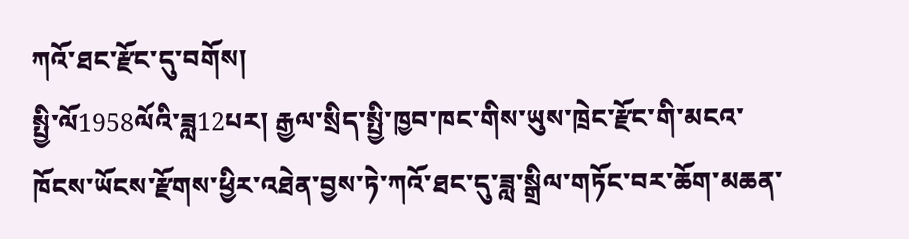ཀའོ་ཐང་རྫོང་དུ་བགོས།
སྤྱི་ལོ1958ལོའི་ཟླ12པར། རྒྱལ་སྲིད་སྤྱི་ཁྱབ་ཁང་གིས་ཡུས་ཁྲེང་རྫོང་གི་མངའ་ཁོངས་ཡོངས་རྫོགས་ཕྱིར་འཐེན་བྱས་ཏེ་ཀའོ་ཐང་དུ་ཟླ་སྒྲིལ་གཏོང་བར་ཆོག་མཆན་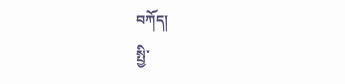བཀོད།
སྤྱི་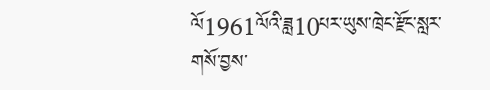ལོ1961ལོའི་ཟླ10པར་ཡུས་ཁྲེང་རྫོང་སླར་གསོ་བྱས་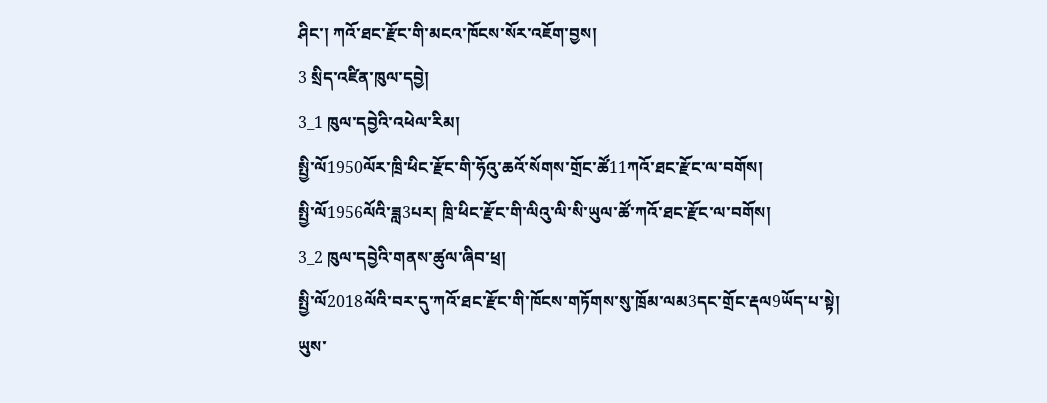ཤིང་། ཀའོ་ཐང་རྫོང་གི་མངའ་ཁོངས་སོར་འཇོག་བྱས།
3 སྲིད་འཛིན་ཁུལ་དབྱེ།
3_1 ཁུལ་དབྱེའི་འཕེལ་རིམ།
སྤྱི་ལོ1950ལོར་ཁྲི་ཕིང་རྫོང་གི་ཧོའུ་ཆའོ་སོགས་གྲོང་ཚོ11ཀའོ་ཐང་རྫོང་ལ་བགོས།
སྤྱི་ལོ1956ལོའི་ཟླ3པར། ཁྲི་ཕིང་རྫོང་གི་ལིའུ་ལི་སི་ཡུལ་ཚོ་ཀའོ་ཐང་རྫོང་ལ་བགོས།
3_2 ཁུལ་དབྱེའི་གནས་ཚུལ་ཞིབ་ཕྲ།
སྤྱི་ལོ2018ལོའི་བར་དུ་ཀའོ་ཐང་རྫོང་གི་ཁོངས་གཏོགས་སུ་ཁྲོམ་ལམ3དང་གྲོང་རྡལ9ཡོད་པ་སྟེ། ཡུས་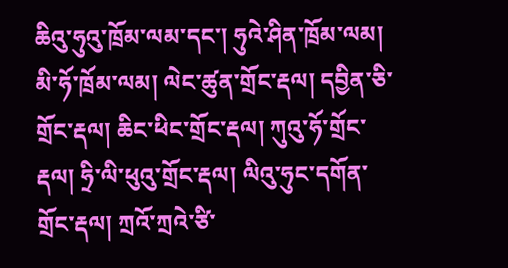ཆིའུ་ཧུའུ་ཁྲོམ་ལམ་དང་། ཧུའེ་ཤིན་ཁྲོམ་ལམ། མི་ཧོ་ཁྲོམ་ལམ། ལེང་ཚུན་གྲོང་རྡལ། དབྱིན་ཅི་གྲོང་རྡལ། ཆིང་ཕིང་གྲོང་རྡལ། ཀུའུ་ཧོ་གྲོང་རྡལ། ཧྲི་ལི་ཕུའུ་གྲོང་རྡལ། ལིའུ་ཧུང་དགོན་གྲོང་རྡལ། ཀྲའོ་ཀྲའེ་ཙི་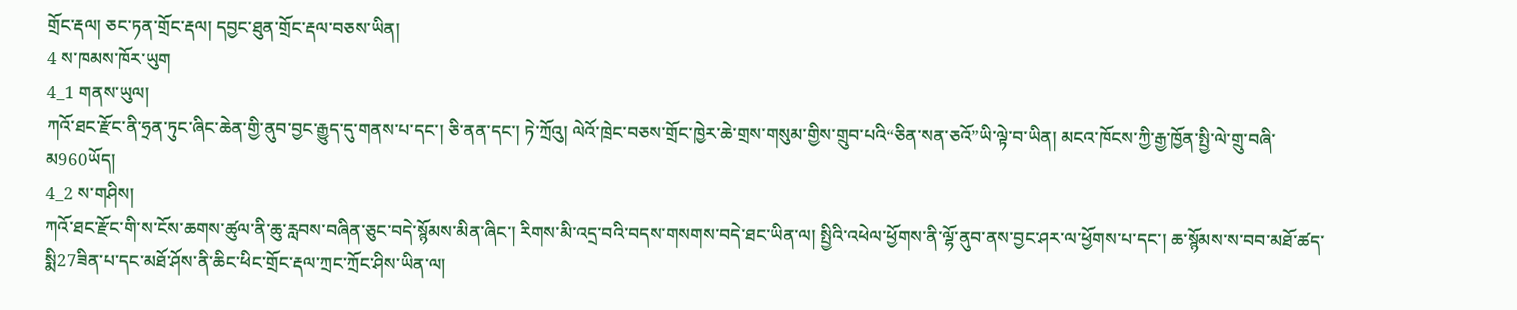གྲོང་རྡལ། ཅང་ཏན་གྲོང་རྡལ། དབྱང་ཐུན་གྲོང་རྡལ་བཅས་ཡིན།
4 ས་ཁམས་ཁོར་ཡུག
4_1 གནས་ཡུལ།
ཀའོ་ཐང་རྫོང་ནི་ཧྲན་ཏུང་ཞིང་ཆེན་གྱི་ནུབ་བྱང་རྒྱུད་དུ་གནས་པ་དང་། ཅི་ནན་དང་། ཏེ་ཀྲོའུ། ལེའོ་ཁྲེང་བཅས་གྲོང་ཁྱེར་ཆེ་གྲས་གསུམ་གྱིས་གྲུབ་པའི“ཅིན་སན་ཅའོ”ཡི་ལྟེ་བ་ཡིན། མངའ་ཁོངས་ཀྱི་རྒྱ་ཁྱོན་སྤྱི་ལེ་གྲུ་བཞི་མ960ཡོད།
4_2 ས་གཤིས།
ཀའོ་ཐང་རྫོང་གི་ས་ངོས་ཆགས་ཚུལ་ནི་ཆུ་རླབས་བཞིན་ཅུང་བདེ་སྙོམས་མིན་ཞིང་། རིགས་མི་འདྲ་བའི་བདས་གསགས་བདེ་ཐང་ཡིན་ལ། སྤྱིའི་འཕེལ་ཕྱོགས་ནི་ལྷོ་ནུབ་ནས་བྱང་ཤར་ལ་ཕྱོགས་པ་དང་། ཆ་སྙོམས་ས་བབ་མཐོ་ཚད་སྨི27ཟིན་པ་དང་མཐོ་ཤོས་ནི་ཆིང་ཕིང་གྲོང་རྡལ་ཀྲང་ཀྲོང་ཤིས་ཡིན་ལ།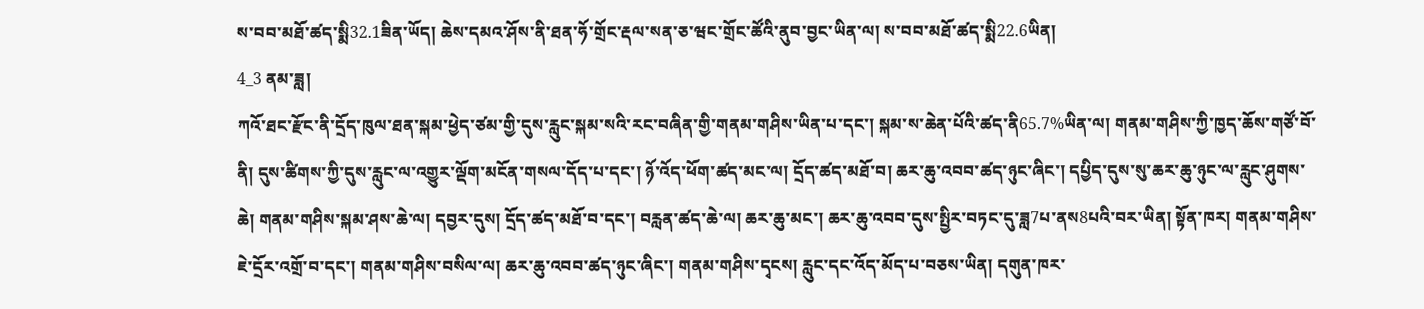ས་བབ་མཐོ་ཚད་སྨི32.1ཟིན་ཡོད། ཆེས་དམའ་ཤོས་ནི་ཐན་ཧོ་གྲོང་རྡལ་སན་ཅ་ཝང་གྲོང་ཚོའི་ནུབ་བྱང་ཡིན་ལ། ས་བབ་མཐོ་ཚད་སྨི22.6ཡིན།
4_3 ནམ་ཟླ།
ཀའོ་ཐང་རྫོང་ནི་དྲོད་ཁུལ་ཐན་སྐམ་ཕྱེད་ཙམ་གྱི་དུས་རླུང་སྐམ་སའི་རང་བཞིན་གྱི་གནམ་གཤིས་ཡིན་པ་དང་། སྐམ་ས་ཆེན་པོའི་ཚད་ནི65.7%ཡིན་ལ། གནམ་གཤིས་ཀྱི་ཁྱད་ཆོས་གཙོ་བོ་ནི། དུས་ཚིགས་ཀྱི་དུས་རླུང་ལ་འགྱུར་ལྡོག་མངོན་གསལ་དོད་པ་དང་། ཉོ་འོད་ཕོག་ཚད་མང་ལ། དྲོད་ཚད་མཐོ་བ། ཆར་ཆུ་འབབ་ཚད་ཉུང་ཞིང་། དཔྱིད་དུས་སུ་ཆར་ཆུ་ཉུང་ལ་རླུང་ཤུགས་ཆེ། གནམ་གཤིས་སྐམ་ཤས་ཆེ་ལ། དབྱར་དུས། དྲོད་ཚད་མཐོ་བ་དང་། བརླན་ཚད་ཆེ་ལ། ཆར་ཆུ་མང་། ཆར་ཆུ་འབབ་དུས་སྤྱིར་བཏང་དུ་ཟླ7པ་ནས8པའི་བར་ཡིན། སྟོན་ཁར། གནམ་གཤིས་ཇེ་དྲོར་འགྲོ་བ་དང་། གནམ་གཤིས་བསིལ་ལ། ཆར་ཆུ་འབབ་ཚད་ཉུང་ཞིང་། གནམ་གཤིས་དྭངས། རླུང་དང་འོད་མོད་པ་བཅས་ཡིན། དགུན་ཁར་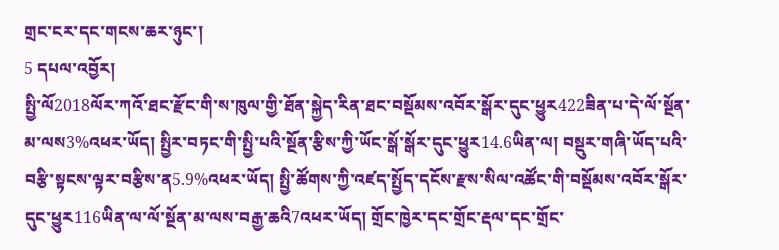གྲང་ངར་དང་གངས་ཆར་ཉུང་།
5 དཔལ་འབྱོར།
སྤྱི་ལོ2018ལོར་ཀའོ་ཐང་རྫོང་གི་ས་ཁུལ་གྱི་ཐོན་སྐྱེད་རིན་ཐང་བསྡོམས་འབོར་སྒོར་དུང་ཕྱུར422ཟིན་པ་དེ་ལོ་སྔོན་མ་ལས3%འཕར་ཡོད། སྤྱིར་བཏང་གི་སྤྱི་པའི་སྔོན་རྩིས་ཀྱི་ཡོང་སྒོ་སྒོར་དུང་ཕྱུར14.6ཡིན་ལ། བསྡུར་གཞི་ཡོད་པའི་བརྩི་སྟངས་ལྟར་བརྩིས་ན5.9%འཕར་ཡོད། སྤྱི་ཚོགས་ཀྱི་འཛད་སྤྱོད་དངོས་རྫས་སིལ་འཚོང་གི་བསྡོམས་འབོར་སྒོར་དུང་ཕྱུར116ཡིན་ལ་ལོ་སྔོན་མ་ལས་བརྒྱ་ཆའི7འཕར་ཡོད། གྲོང་ཁྱེར་དང་གྲོང་རྡལ་དང་གྲོང་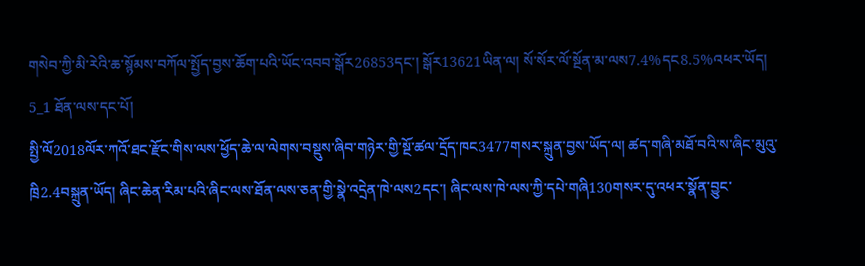གསེབ་ཀྱི་མི་རེའི་ཆ་སྙོམས་བཀོལ་སྤྱོད་བྱས་ཆོག་པའི་ཡོང་འབབ་སྒོར26853དང་། སྒོར13621ཡིན་ལ། སོ་སོར་ལོ་སྔོན་མ་ལས7.4%དང8.5%འཕར་ཡོད།
5_1 ཐོན་ལས་དང་པོ།
སྤྱི་ལོ2018ལོར་ཀའོ་ཐང་རྫོང་གིས་ལས་ཕྱོད་ཆེ་ལ་ལེགས་བསྡུས་ཞིབ་གཉེར་གྱི་སྔོ་ཚལ་དྲོད་ཁང3477གསར་སྐྲུན་བྱས་ཡོད་ལ། ཚད་གཞི་མཐོ་བའི་ས་ཞིང་མུའུ་ཁྲི2.4བསྐྲུན་ཡོད། ཞིང་ཆེན་རིམ་པའི་ཞིང་ལས་ཐོན་ལས་ཅན་གྱི་སྣེ་འདྲེན་ཁེ་ལས2དང་། ཞིང་ལས་ཁེ་ལས་ཀྱི་དཔེ་གཞི130གསར་དུ་འཕར་སྣོན་བྱུང་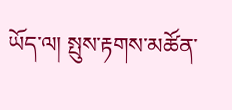ཡོད་ལ། སྤུས་རྟགས་མཚོན་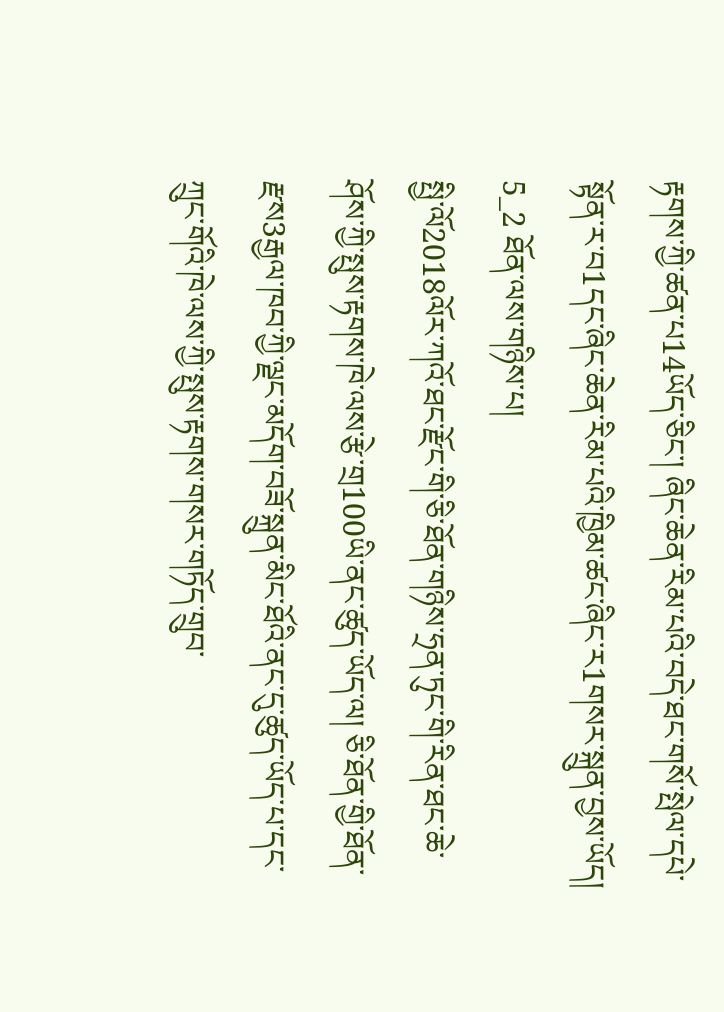རྟགས་ཀྱི་ཚན་པ14ཡོད་ཅིང་། ཞིང་ཆེན་རིམ་པའི་བདེ་ཐང་གསོ་སྤེལ་དཔེ་སྟོན་ར་བ1དང་ཞིང་ཆེན་རིམ་པའི་ཁྱིམ་ཚང་ཞིང་ར1གསར་སྐྲུན་བྱས་ཡོད།
5_2 ཐོན་ལས་གཉིས་པ།
སྤྱི་ལོ2018ལོར་ཀའོ་ཐང་རྫོང་གི་ཅི་ཐོན་གཉིས་ཧྲན་ཏུང་གི་རིན་ཐང་ཆེ་ཤོས་ཀྱི་སྤུས་རྟགས་ཁེ་ལས་རྩེ་གྲ100ཡི་ནང་ཚུད་ཡོད་ལ། ཅི་ཐོན་གྱི་ཐོན་རྫས3རྒྱལ་ཁབ་ཀྱི་ལྗང་མདོག་བཟོ་སྐྲུན་མིང་ཐོའི་ནང་དུ་ཚུད་ཡོད་པ་དང་ཀྲུང་གོའི་ཁེ་ལས་ཀྱི་སྤུས་རྟགས་གསར་གཏོད་གྲུབ་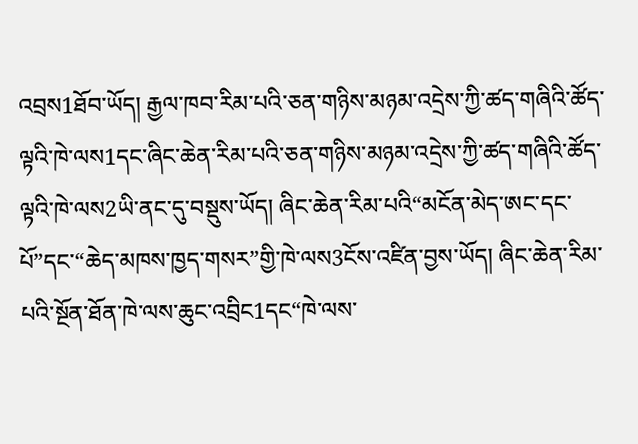འབྲས1ཐོབ་ཡོད། རྒྱལ་ཁབ་རིམ་པའི་ཅན་གཉིས་མཉམ་འདྲེས་ཀྱི་ཚད་གཞིའི་ཚོད་ལྟའི་ཁེ་ལས1དང་ཞིང་ཆེན་རིམ་པའི་ཅན་གཉིས་མཉམ་འདྲེས་ཀྱི་ཚད་གཞིའི་ཚོད་ལྟའི་ཁེ་ལས2ཡི་ནང་དུ་བསྡུས་ཡོད། ཞིང་ཆེན་རིམ་པའི“མངོན་མེད་ཨང་དང་པོ”དང་“ཆེད་མཁས་ཁྱད་གསར”གྱི་ཁེ་ལས3ངོས་འཛིན་བྱས་ཡོད། ཞིང་ཆེན་རིམ་པའི་སྔོན་ཐོན་ཁེ་ལས་ཆུང་འབྲིང1དང“ཁེ་ལས་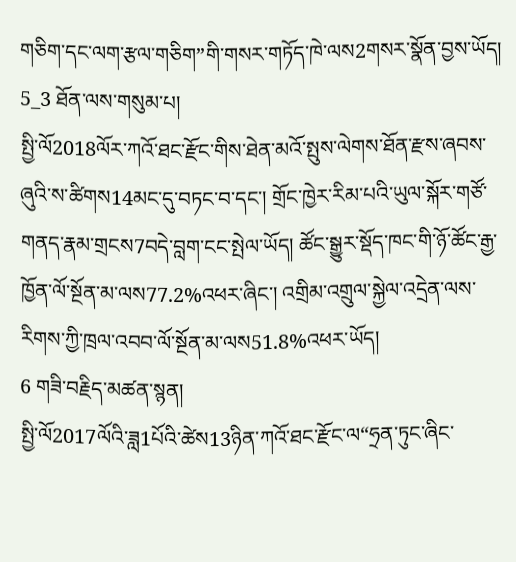གཅིག་དང་ལག་རྩལ་གཅིག”གི་གསར་གཏོད་ཁེ་ལས2གསར་སྣོན་བྱས་ཡོད།
5_3 ཐོན་ལས་གསུམ་པ།
སྤྱི་ལོ2018ལོར་ཀའོ་ཐང་རྫོང་གིས་ཐེན་མའོ་སྤུས་ལེགས་ཐོན་རྫས་ཞབས་ཞུའི་ས་ཚིགས14མང་དུ་བཏང་བ་དང་། གྲོང་ཁྱེར་རིམ་པའི་ཡུལ་སྐོར་གཙོ་གནད་རྣམ་གྲངས7བདེ་བླག་ངང་སྤེལ་ཡོད། ཚོང་སྒྱུར་སྡོད་ཁང་གི་ཉོ་ཚོང་རྒྱ་ཁྱོན་ལོ་སྔོན་མ་ལས77.2%འཕར་ཞིང་། འགྲིམ་འགྲུལ་སྐྱེལ་འདྲེན་ལས་རིགས་ཀྱི་ཁྲལ་འབབ་ལོ་སྔོན་མ་ལས51.8%འཕར་ཡོད།
6 གཟི་བརྗིད་མཚན་སྙན།
སྤྱི་ལོ2017ལོའི་ཟླ1པོའི་ཚེས13ཉིན་ཀའོ་ཐང་རྫོང་ལ“ཧྲན་ཏུང་ཞིང་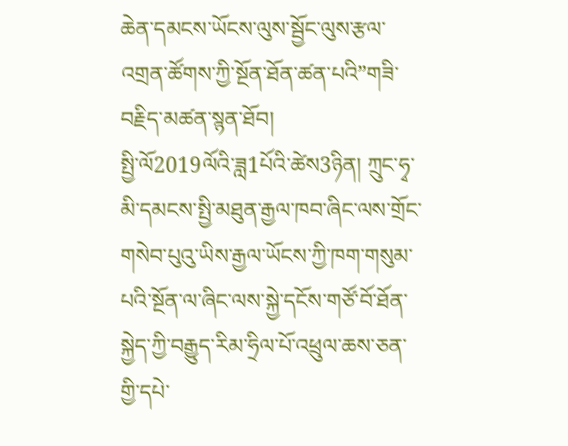ཆེན་དམངས་ཡོངས་ལུས་སྦྱོང་ལུས་རྩལ་འགྲན་ཚོགས་ཀྱི་སྔོན་ཐོན་ཚན་པའི”གཟི་བརྗིད་མཚན་སྙན་ཐོབ།
སྤྱི་ལོ2019ལོའི་ཟླ1པོའི་ཚེས3ཉིན། ཀྲུང་ཧྭ་མི་དམངས་སྤྱི་མཐུན་རྒྱལ་ཁབ་ཞིང་ལས་གྲོང་གསེབ་པུའུ་ཡིས་རྒྱལ་ཡོངས་ཀྱི་ཁག་གསུམ་པའི་སྔོན་ལ་ཞིང་ལས་སྐྱེ་དངོས་གཙོ་བོ་ཐོན་སྐྱེད་ཀྱི་བརྒྱུད་རིམ་ཧྲིལ་པོ་འཕྲུལ་ཆས་ཅན་གྱི་དཔེ་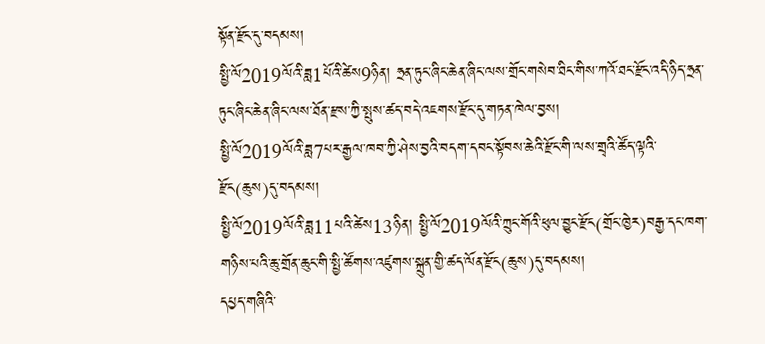སྟོན་རྫོང་དུ་བདམས།
སྤྱི་ལོ2019ལོའི་ཟླ1པོའི་ཚེས9ཉིན། ཧྲན་ཏུང་ཞིང་ཆེན་ཞིང་ལས་གྲོང་གསེབ་ཐིང་གིས་ཀའོ་ཐང་རྫོང་འདི་ཉིད་ཧྲན་ཏུང་ཞིང་ཆེན་ཞིང་ལས་ཐོན་རྫས་ཀྱི་སྤུས་ཚད་བདེ་འཇགས་རྫོང་དུ་གཏན་ཁེལ་བྱས།
སྤྱི་ལོ2019ལོའི་ཟླ7པར་རྒྱལ་ཁབ་ཀྱི་ཤེས་བྱའི་བདག་དབང་སྟོབས་ཆེའི་རྫོང་གི་ལས་གྲྭའི་ཚོད་ལྟའི་རྫོང(ཆུས)དུ་བདམས།
སྤྱི་ལོ2019ལོའི་ཟླ11པའི་ཚེས13ཉིན། སྤྱི་ལོ2019ལོའི་ཀྲུང་གོའི་ཕུལ་བྱུང་རྫོང(གྲོང་ཁྱེར)བརྒྱ་དང་ཁག་གཉིས་པའི་ཆུ་གྲོན་ཆུང་གི་སྤྱི་ཚོགས་འཛུགས་སྐྲུན་གྱི་ཚད་ལོན་རྫོང(ཆུས)དུ་བདམས།
དཔྱད་གཞིའི་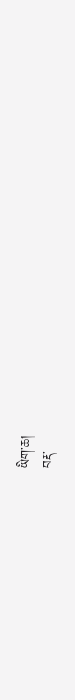ཡིག་ཆ།
བརྡ་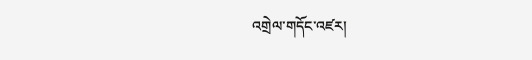འགྲེལ་གདོང་འཛར།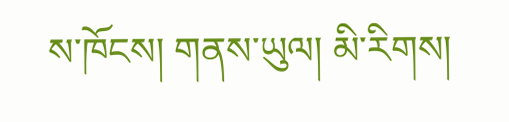ས་ཁོངས། གནས་ཡུལ། མི་རིགས།